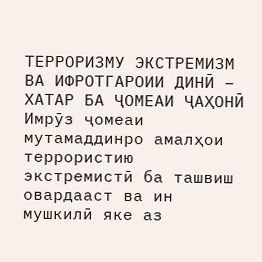ТЕРРОРИЗМУ ЭКСТРЕМИЗМ ВА ИФРОТГАРОИИ ДИНӢ – ХАТАР БА ҶОМЕАИ ҶАҲОНӢ
Имрӯз ҷомеаи мутамаддинро амалҳои террористию экстремистӣ ба ташвиш овардааст ва ин мушкилӣ яке аз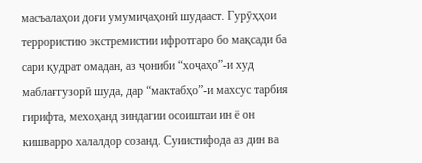масъалаҳои доғи умумиҷаҳонӣ шудааст. Гурӯҳҳои террористию экстремистии ифротгаро бо мақсади ба сари қудрат омадан, аз ҷониби “хоҷаҳо”-и худ маблағгузорӣ шуда, дар “мактабҳо”-и махсус тарбия гирифта, мехоҳанд зиндагии осоиштаи ин ё он кишварро халалдор созанд. Суиистифода аз дин ва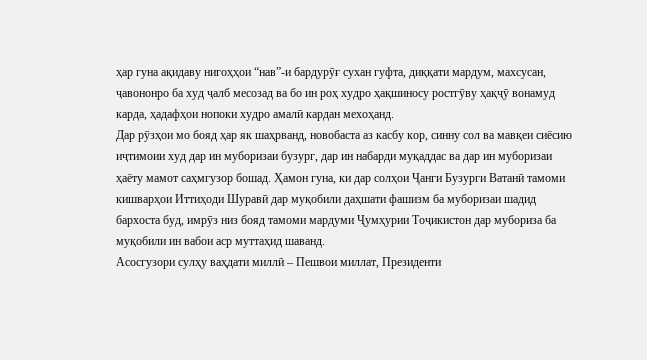ҳар гуна ақидаву нигоҳҳои “нав”-и бардурӯғ сухан гуфта, диққати мардум, махсусан, ҷавононро ба худ ҷалб месозад ва бо ин роҳ худро ҳақшиносу ростгӯву ҳақҷӯ вонамуд карда, ҳадафҳои нопоки худро амалӣ кардан мехоҳанд.
Дар рӯзҳои мо бояд ҳар як шаҳрванд, новобаста аз касбу кор, синну сол ва мавқеи сиёсию иҷтимоии худ дар ин муборизаи бузург, дар ин набарди муқаддас ва дар ин муборизаи ҳаёту мамот саҳмгузор бошад. Ҳамон гуна, ки дар солҳои Ҷанги Бузурги Ватанӣ тамоми кишварҳои Иттиҳоди Шуравӣ дар муқобили даҳшати фашизм ба муборизаи шадид бархоста буд, имрӯз низ бояд тамоми мардуми Ҷумҳурии Тоҷикистон дар мубориза ба муқобили ин вабои аср муттаҳид шаванд.
Асосгузори сулҳу ваҳдати миллӣ – Пешвои миллат, Президенти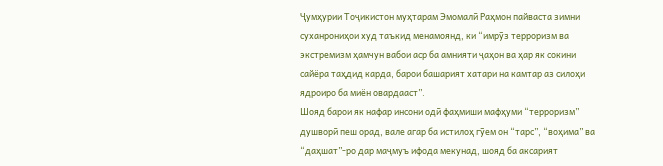Ҷумҳурии Тоҷикистон муҳтарам Эмомалӣ Раҳмон пайваста зимни суханрониҳои худ таъкид менамоянд, ки “имрӯз терроризм ва экстремизм ҳамчун вабои аср ба амнияти ҷаҳон ва ҳар як сокини сайёра таҳдид карда, барои башарият хатари на камтар аз силоҳи ядроиро ба миён овардааст”.
Шояд барои як нафар инсони одӣ фаҳмиши мафҳуми “терроризм” душворӣ пеш орад, вале агар ба истилоҳ гӯем он “тарс”, “воҳима” ва “даҳшат”-ро дар маҷмуъ ифода мекунад, шояд ба аксарият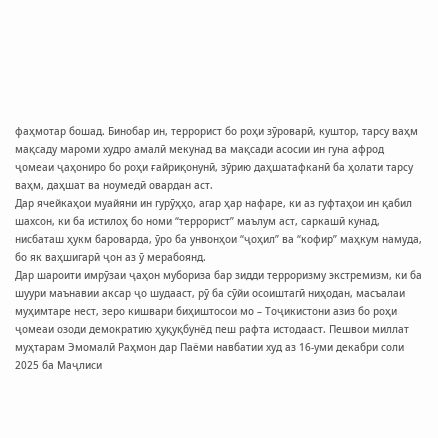фаҳмотар бошад. Бинобар ин, террорист бо роҳи зӯроварӣ, куштор, тарсу ваҳм мақсаду мароми худро амалӣ мекунад ва мақсади асосии ин гуна афрод ҷомеаи ҷаҳониро бо роҳи ғайриқонунӣ, зӯрию даҳшатафканӣ ба ҳолати тарсу ваҳм, даҳшат ва ноумедӣ овардан аст.
Дар ячейкаҳои муайяни ин гурӯҳҳо, агар ҳар нафаре, ки аз гуфтаҳои ин қабил шахсон, ки ба истилоҳ бо номи “террорист” маълум аст, саркашӣ кунад, нисбаташ ҳукм бароварда, ӯро ба унвонҳои “ҷоҳил” ва “кофир” маҳкум намуда, бо як ваҳшигарӣ ҷон аз ӯ мерабоянд.
Дар шароити имрӯзаи ҷаҳон мубориза бар зидди терроризму экстремизм, ки ба шуури маънавии аксар ҷо шудааст, рӯ ба сӯйи осоиштагӣ ниҳодан, масъалаи муҳимтаре нест, зеро кишвари биҳиштосои мо – Тоҷикистони азиз бо роҳи ҷомеаи озоди демократию ҳуқуқбунёд пеш рафта истодааст. Пешвои миллат муҳтарам Эмомалӣ Раҳмон дар Паёми навбатии худ аз 16-уми декабри соли 2025 ба Маҷлиси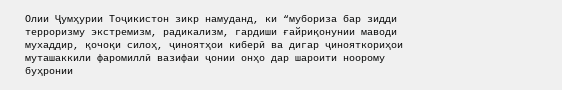Олии Ҷумҳурии Тоҷикистон зикр намуданд, ки “мубориза бар зидди терроризму экстремизм, радикализм, гардиши ғайриқонунии маводи мухаддир, қочоқи силоҳ, ҷиноятҳои киберӣ ва дигар ҷинояткориҳои муташаккили фаромиллӣ вазифаи ҷонии онҳо дар шароити ноорому буҳронии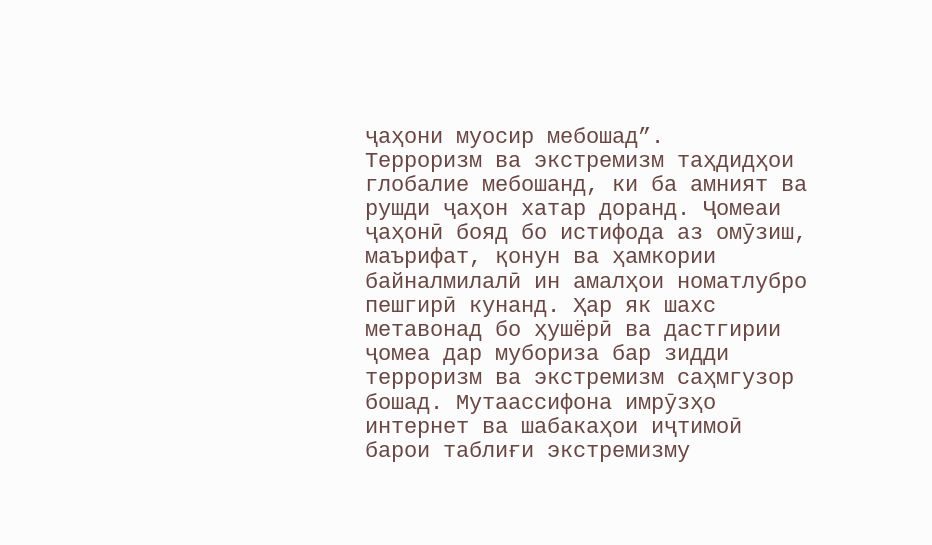ҷаҳони муосир мебошад”.
Терроризм ва экстремизм таҳдидҳои глобалие мебошанд, ки ба амният ва рушди ҷаҳон хатар доранд. Ҷомеаи ҷаҳонӣ бояд бо истифода аз омӯзиш, маърифат, қонун ва ҳамкории байналмилалӣ ин амалҳои номатлубро пешгирӣ кунанд. Ҳар як шахс метавонад бо ҳушёрӣ ва дастгирии ҷомеа дар мубориза бар зидди терроризм ва экстремизм саҳмгузор бошад. Мутаассифона имрӯзҳо интернет ва шабакаҳои иҷтимоӣ барои таблиғи экстремизму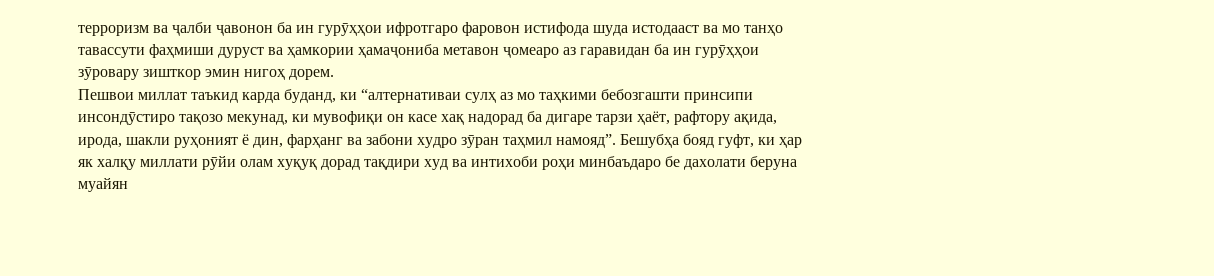терроризм ва ҷалби ҷавонон ба ин гурӯҳҳои ифротгаро фаровон истифода шуда истодааст ва мо танҳо тавассути фаҳмиши дуруст ва ҳамкории ҳамаҷониба метавон ҷомеаро аз гаравидан ба ин гурӯҳҳои зӯровару зишткор эмин нигоҳ дорем.
Пешвои миллат таъкид карда буданд, ки “алтернативаи сулҳ аз мо таҳкими бебозгашти принсипи инсондӯстиро тақозо мекунад, ки мувофиқи он касе хақ надорад ба дигаре тарзи ҳаёт, рафтору ақида, ирода, шакли руҳоният ё дин, фарҳанг ва забони худро зӯран таҳмил намояд”. Бешубҳа бояд гуфт, ки ҳар як халқу миллати рӯйи олам хуқуқ дорад тақдири худ ва интихоби роҳи минбаъдаро бе дахолати беруна муайян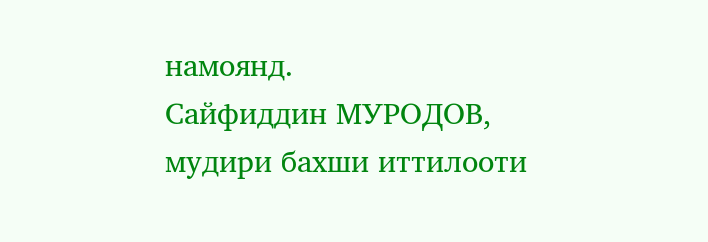намоянд.
Сайфиддин МУРОДОВ,
мудири бахши иттилооти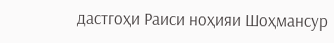дастгоҳи Раиси ноҳияи Шоҳмансур